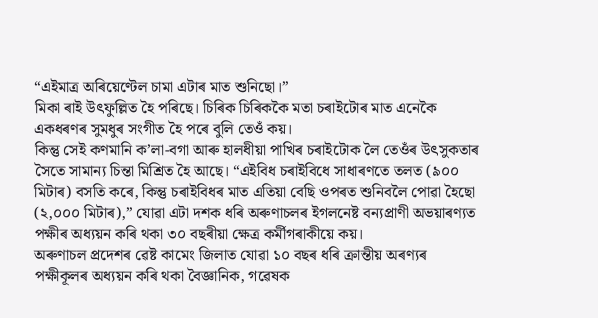“এইমাত্ৰ অৰিয়েণ্টেল চামা এটাৰ মাত শুনিছো।”
মিকা ৰাই উৎফুল্লিত হৈ পৰিছে। চিৰিক চিৰিককৈ মতা চৰাইটোৰ মাত এনেকৈ একধৰণৰ সুমধুৰ সংগীত হৈ পৰে বুলি তেওঁ কয়।
কিন্তু সেই কণমানি ক’লা-বগা আৰু হালধীয়া পাখিৰ চৰাইটোক লৈ তেওঁৰ উৎসুকতাৰ সৈতে সামান্য চিন্তা মিশ্ৰিত হৈ আছে। “এইবিধ চৰাইবিধে সাধাৰণতে তলত (৯০০ মিটাৰ) বসতি কৰে, কিন্তু চৰাইবিধৰ মাত এতিয়া বেছি ওপৰত শুনিবলৈ পোৱা হৈছো (২,০০০ মিটাৰ),” যোৱা এটা দশক ধৰি অৰুণাচলৰ ইগলনেষ্ট বন্যপ্ৰাণী অভয়াৰণ্যত পক্ষীৰ অধ্যয়ন কৰি থকা ৩০ বছৰীয়া ক্ষেত্ৰ কৰ্মীগৰাকীয়ে কয়।
অৰুণাচল প্ৰদেশৰ ৱেষ্ট কামেং জিলাত যোৱা ১০ বছৰ ধৰি ক্ৰান্তীয় অৰণ্যৰ পক্ষীকূলৰ অধ্যয়ন কৰি থকা বৈজ্ঞানিক, গৱেষক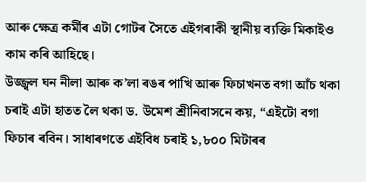আৰু ক্ষেত্ৰ কৰ্মীৰ এটা গোটৰ সৈতে এইগৰাকী স্থানীয় ব্যক্তি মিকাইও কাম কৰি আহিছে।
উজ্জ্বল ঘন নীলা আৰু ক’লা ৰঙৰ পাখি আৰু ফিচাখনত বগা আঁচ থকা চৰাই এটা হাতত লৈ থকা ড. উমেশ শ্ৰীনিবাসনে কয়, “এইটো বগা ফিচাৰ ৰবিন। সাধাৰণতে এইবিধ চৰাই ১,৮০০ মিটাৰৰ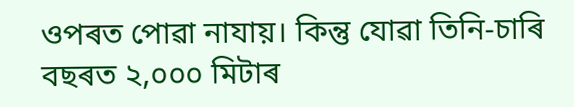ওপৰত পোৱা নাযায়। কিন্তু যোৱা তিনি-চাৰি বছৰত ২,০০০ মিটাৰ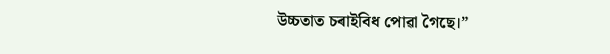উচ্চতাত চৰাইবিধ পোৱা গৈছে।”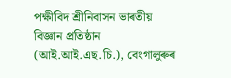পক্ষীবিদ শ্ৰীনিবাসন ভাৰতীয় বিজ্ঞান প্ৰতিষ্ঠান (আই.আই.এছ.চি.), বেংগালুৰুৰ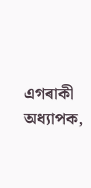এগৰাকী অধ্যাপক,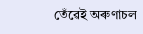তেঁৱেই অৰুণাচল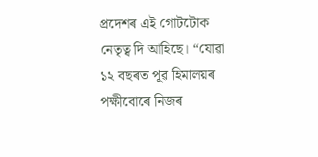প্ৰদেশৰ এই গোটটোক নেতৃত্ব দি আহিছে। “যোৱা ১২ বছৰত পূৱ হিমালয়ৰ পক্ষীবোৰে নিজৰ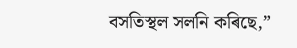বসতিস্থল সলনি কৰিছে,”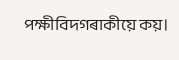পক্ষীবিদগৰাকীয়ে কয়।